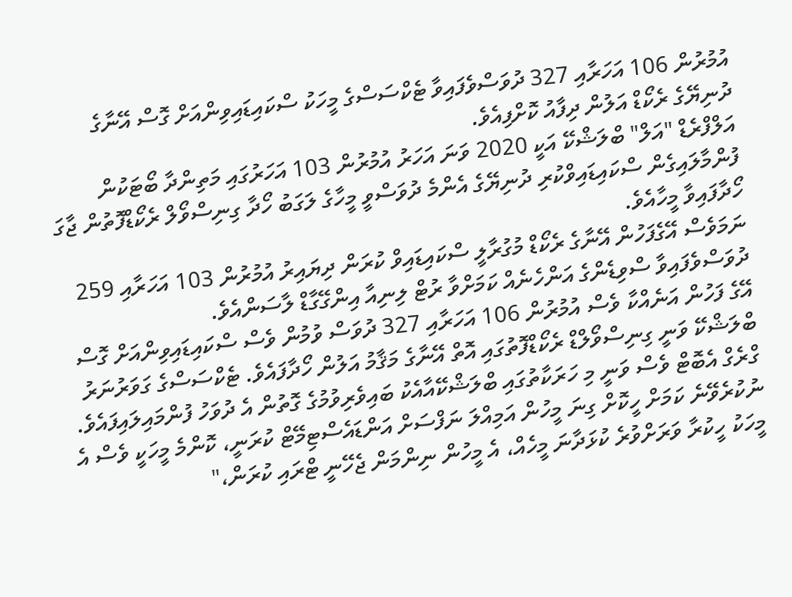އުމުރުން 106 އަހަރާއި 327 ދުވަސްވެފައިވާ ޓެކްސަސްގެ މީހަކު ސްކައިޑައިވިންއަށް ގޮސް އޭނާގެ ދުނިޔޭގެ ރެކޯޑް އަލުން ދިފާއު ކޮށްފިއެވެ.
އަލްފްރެޑް "އަލް" ބްލަޝްކޭ އަކީ 2020 ވަނަ އަހަރު އުމުރުން 103 އަހަރުގައި މަތިންދާ ބޯޓަކުން ފުންމާލައިގެން ސްކައިޑައިވްކުރި ދުނިޔޭގެ އެންމެ ދުވަސްވީ މީހާގެ ލަގަބު ހޯދާ ގިނިސްވޯލް ރެކޯޑްފޮތުން ޖާގަ ހޯދާފައިވާ މީހާއެވެ.
ނަމަވެސް އޭގެފަހުން އޭނާގެ ރެކޯޑް މުގުރާލީ ސްކައިޑައިވް ކުރަން ދިޔައިރު އުމުރުން 103 އަހަރާއި 259 ދުވަސްވެފައިވާ ސްވިޑެންގެ އަންހެނެއް ކަމަށްވާ ރުޓް ލިނިއާ އިންގޭގާޑް ލާސަންއެވެ.
އޭގެ ފަހުން އަނެއްކާ ވެސް އުމުރުން 106 އަހަރާއި 327 ދުވަސް ވުމުން ވެސް ސްކައިޑައިވިންއަށް ގޮސް ބްލަޝްކޭ ވަނީ ގިނިސްވޯލްޑް ރެކޯޑްފޮތުގައި އޮތް އޭނާގެ މަޤާމު އަލުން ހޯދާފައެވެ. ޓެކްސަސްގެ ގަވަރުނަރު ގްރެގް އެބޮޓް ވެސް ވަނީ މި ހަރަކާތުގައި ބްލަޝްކޭއާއެކު ބައިވެރިވުމުގެ ގޮތުން އެ ދުވަހު ފުންމައިލައިފައެވެ.
ނުކުރެވޭނެ ކަމަށް ހީކޮށް ގިނަ މީހުން އަމިއްލަ ނަފްސަށް އަންޑައެސްޓިމޭޓް ކުރަނީ، ކޮންމެ މީހަކީ ވެސް އެ މީހަކު ހީކުރާ ވަރަށްވުރެ ކުޅަދާނަ މީހެއް، އެ މީހުން ނިންމަން ޖެހޭނީ ޓްރައި ކުރަން،"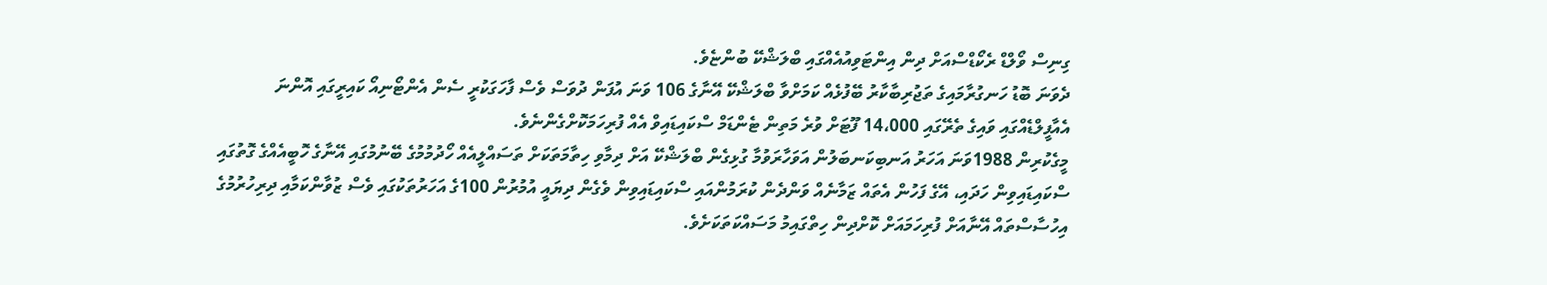ގިނިސް ވޯލްޑް ރެކޯޑްސްއަށް ދިން އިންޓަވިއުއެއްގައި ބްލަޝްކޭ ބުންޏެވެ.
ދެވަނަ ބޮޑު ހަނގުރާމައިގެ ތަޖުރިބާކާރު ބޭފުޅެއް ކަމަށްވާ ބްލަޝްކޭ އޭނާގެ 106 ވަނަ އުފަން ދުވަސް ވެސް ފާހަގަކުރީ ސެން އެންޓޯނިއޯ ކައިރީގައި އޮންނަ އެއާފީލްޑެއްގައި ވައިގެ ތެރޭގައި 14،000 ފޫޓަށް ވުރެ މަތިން ޓެންޑަމް ސްކައިޑައިވް އެއް ފުރިހަމަކޮށްގެންނެވެ.
މީގެކުރިން 1988ވަނަ އަހަރު އަނބިކަނބަލުން އަވަހާރަވުމާ ގުޅިގެން ބްލަޝްކޭ އަށް ދިމާވި ހިތާމަތަކަށް ތަސައްލީއެއް ހޯދުމުމުގެ ބޭނުމުގައި އޭނާގެ ހޮބީއެއްގެ ގޮތުގައި ސްކައިޑައިވިން ހަދައި، އޭގެ ފަހުން އެތައް ޒަމާނެއް ވަންދެން ކުރަމުންއައި ސްކައިޑައިވިން ވެގެން ދިޔައީ އުމުރުން 100ގެ އަހަރުތަކުގައި ވެސް ޒުވާންކަމާއި ދިރިހުރުމުގެ އިހުސާސްތައް އޭނާއަށް ފުރިހަމައަށް ކޮށްދިން ހިތްގައިމު މަސައްކަތަކަށެވެ.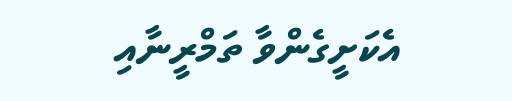އެކަށީގެންވާ ތަމްރީނާއި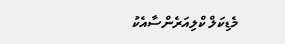މެޑިކަލް ކްލިއަރެންސާއެކު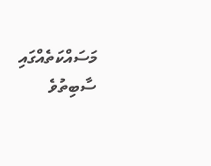މަސައްކަތެއްގައި ސާބިތުވެ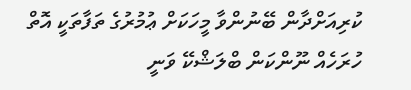ކުރިއަށްދާން ބޭނުންވާ މީހަކަށް ޢުމުރުގެ ތަފާތަކީ އޮތް ހުރަހެއް ނޫންކަން ބްލަޝްކޭ ވަނީ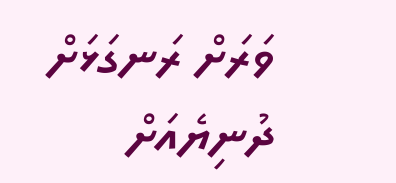ވަރަށް ރަނގަޅަށް ދުނިޔެއަށް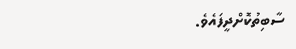ސާބިތުކޮށްދީފައެވެ.